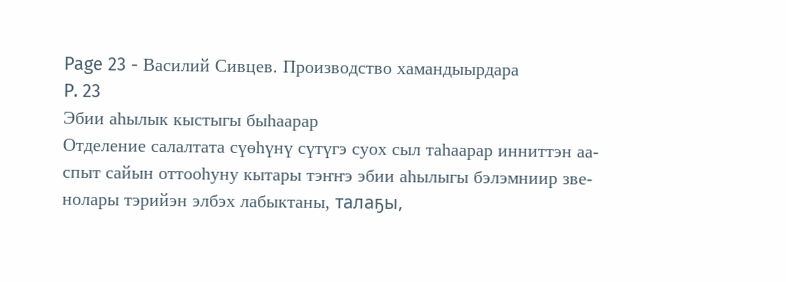Page 23 - Василий Сивцев. Производство хамандыырдара
P. 23
Эбии аһылык кыстыгы быһаарар
Отделение салалтата сүөһүнү сүтүгэ суох сыл таһаарар инниттэн аа-
спыт сайын оттооһуну кытары тэҥҥэ эбии аһылыгы бэлэмниир зве-
нолары тэрийэн элбэх лабыктаны, талаҕы,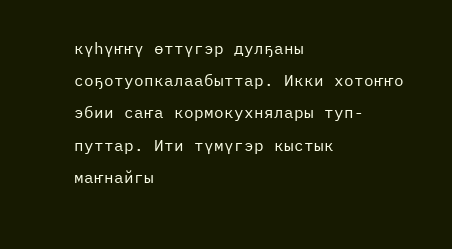күһүҥҥү өттүгэр дулҕаны
соҕотуопкалаабыттар. Икки хотоҥҥо эбии саҥа кормокухнялары туп-
путтар. Ити түмүгэр кыстык маҥнайгы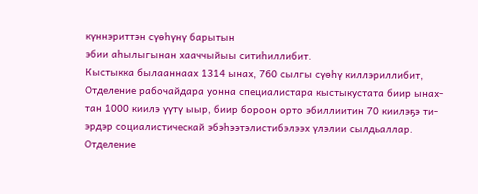күннэриттэн сүөһүнү барытын
эбии аһылыгынан хааччыйыы ситиһиллибит.
Кыстыкка былааннаах 1314 ынах, 760 сылгы сүөһү киллэриллибит,
Отделение рабочайдара уонна специалистара кыстыкустата биир ынах-
тан 1000 киилэ үүтү ыыр, биир бороон орто эбиллиитин 70 киилэҕэ ти-
эрдэр социалистическай эбэһээтэлистибэлээх үлэлии сылдьаллар.
Отделение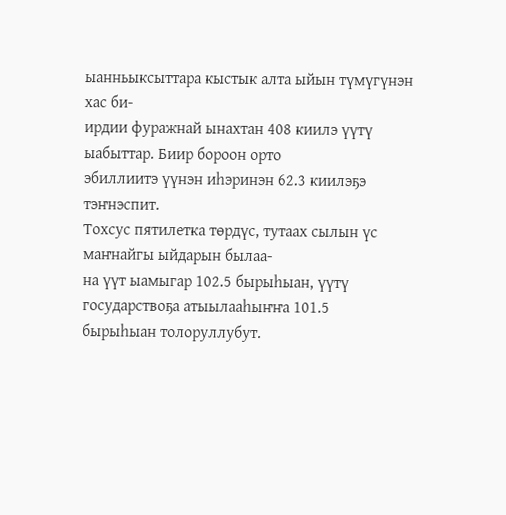ыанньыксыттара кыстык алта ыйын түмүгүнэн хас би-
ирдии фуражнай ынахтан 408 киилэ үүтү ыабыттар. Биир бороон орто
эбиллиитэ үүнэн иһэринэн 62.3 киилэҕэ тэҥнэспит.
Тохсус пятилетка төрдүс, тутаах сылын үс маҥнайгы ыйдарын былаа-
на үүт ыамыгар 102.5 бырыһыан, үүтү государствоҕа атыылааһыҥҥа 101.5
бырыһыан толоруллубут.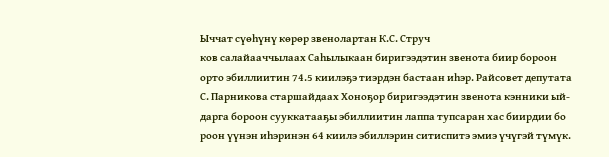Ыччат сүөһүнү көрөр звенолартан К.С. Струч
ков салайааччылаах Саһылыкаан биригээдэтин звенота биир бороон
орто эбиллиитин 74.5 киилэҕэ тиэрдэн бастаан иһэр. Райсовет депутата
С. Парникова старшайдаах Хоноҕор биригээдэтин звенота кэнники ый-
дарга бороон сууккатааҕы эбиллиитин лаппа тупсаран хас биирдии бо
роон үүнэн иһэринэн 64 киилэ эбиллэрин ситиспитэ эмиэ үчүгэй түмүк.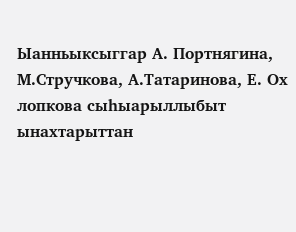Ыанньыксыггар А. Портнягина, М.Стручкова, А.Татаринова, Е. Ох
лопкова сыһыарыллыбыт ынахтарыттан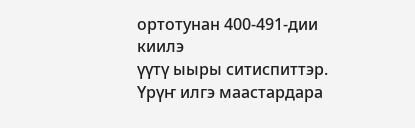ортотунан 400-491-дии киилэ
үүтү ыыры ситиспиттэр.
Үрүҥ илгэ маастардара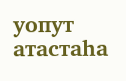уопут атастаһа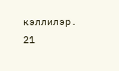кэллилэр.
21